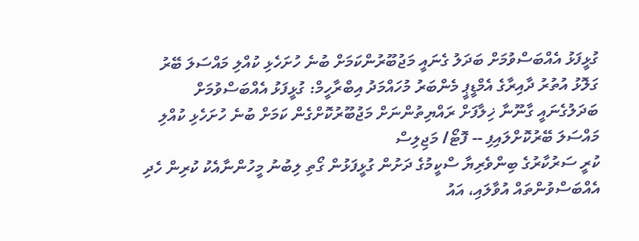ގުޅީފަޅު އެއްބަސްވުމަށް ބަދަލު ގެނައީ މަޖުބޫރުންކަމަށް ބުނެ ހުށަހެޅި ކުއްލި މައްސަލަ ބޭރު
ގަލޮޅު އުތުރު ދާއިރާގެ އެމްޑީޕީ މެންބަރު މުހައްމަދު އިބްރާހީމް: ގުޅީފަޅު އެއްބަސްވުމަށް ބަދަލުގެނައީ ގާނޫނާ ޚިލާފަށް ރައްޔިތުންނަށް މަޖުބޫރުކޮށްގެން ކަމަށް ބުނެ ހުށަހެޅި ކުއްލި މައްސަލަ ބޭރުކޮށްލައިފި -- ފޮޓޯ/ މަޖިލިސް
ކުރީ ސަރުކާރުގެ ބިންވެރިޔާ ސްކީމުގެ ދަށުން ގުޅީފަޅުން ގޯތި ލިބުނު މީހުންނާއެކު ކުރިން ހެދި އެއްބަސްވުންތައް އުވާލައި، އައު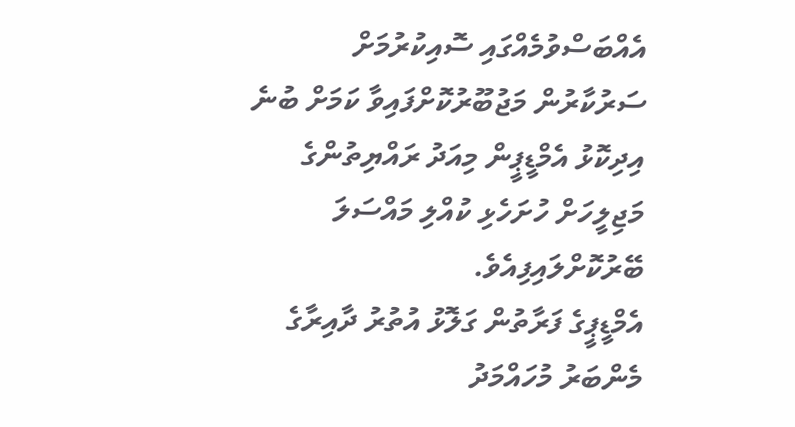އެއްބަސްވުމެއްގައި ސޮއިކުރުމަށް ސަރުކާރުން މަޖުބޫރުކޮށްފައިވާ ކަމަށް ބުނެ އިދިކޮޅު އެމްޑީޕީން މިއަދު ރައްޔިތުންގެ މަޖިލީހަށް ހުށަހެޅި ކުއްލި މައްސަލަ ބޭރުކޮށްލައިފިއެވެ.
އެމްޑީޕީގެ ފަރާތުން ގަލޮޅު އުތުރު ދާއިރާގެ މެންބަރު މުހައްމަދު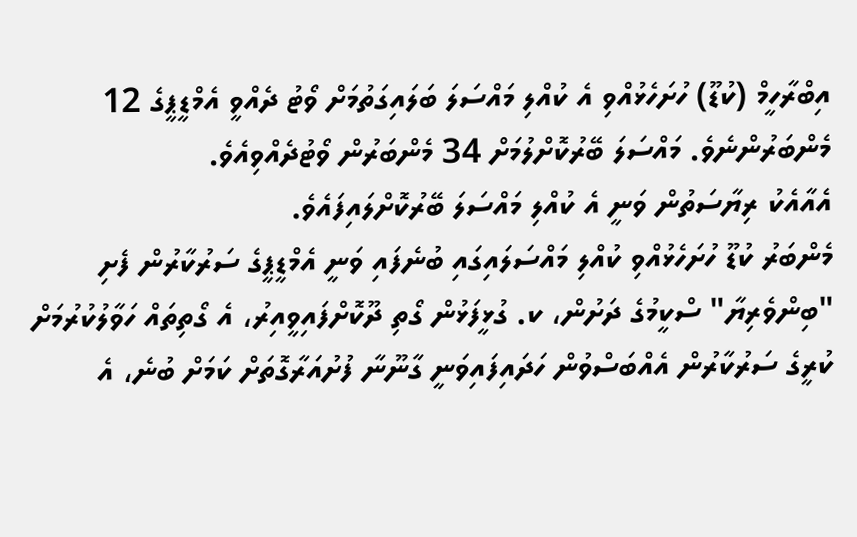އިބްރާހީމް (ކުޑޫ) ހުށަހެޅުއްވި އެ ކުއްލި މައްސަލަ ބަލައިގަތުމަށް ވޯޓު ދެއްވީ އެމްޑީޕީގެ 12 މެންބަރުންނެވެ. މައްސަލަ ބޭރުކޮށްލުމަށް 34 މެންބަރުން ވޯޓުދެއްވިއެވެ.
އެއާއެކު ރިޔާސަތުން ވަނީ އެ ކުއްލި މައްސަލަ ބޭރުކޮށްލައިފައެވެ.
މެންބަރު ކުޑޫ ހުށަހެޅުއްވި ކުއްލި މައްސަލައިގައި ބުނެފައި ވަނީ އެމްޑީޕީގެ ސަރުކާރުން ފެށި "ބިންވެރިޔާ" ސްކީމުގެ ދަށުން، ކ. ގުޅީފަޅުން ގޯތި ދޫކޮށްފައިވީއިރު، އެ ގޯތިތައް ހަވާލުކުރުމަށް ކުރީގެ ސަރުކާރުން އެއްބަސްވުން ހަދައިފައިވަނީ ގާނޫނާ ފުށުއަރާގޮތަށް ކަމަށް ބުނެ، އެ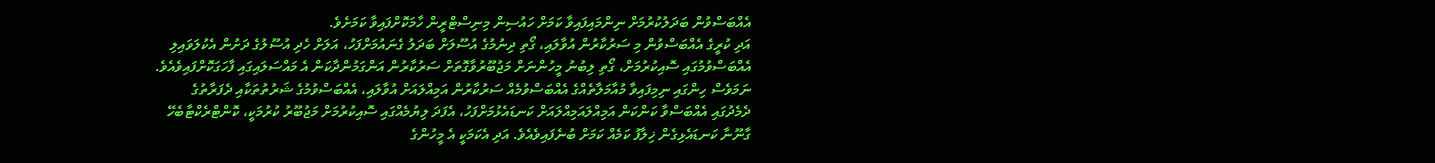އެއްބަސްވުން ބަދަލުކުރުމަށް ނިންމައިފައިވާ ކަމަށް ހައުސިން މިނިސްޓްރީން ހާމަކޮށްފައިވާ ކަމަށެވެ.
އަދި ކުރީގެ އެއްބަސްވުން މި ސަރުކާރުން އުވާލައި، ގޯތި ދިނުމުގެ އުސޫލަށް ބަދަލު ގެނައުމަށްފަހު، އަލަށް ހެދި އުސޫލުގެ ދަށުން އެކުލަވައިލި އެއްބަސްވުމުގައި ސޮއިކުރުމަށް، ގޯތި ލިބުނު މީހުންނަށް މަޖުބޫރުވާގޮތަށް ސަރުކާރުން އަންގަމުންދާކަން އެ މައްސަލައިގައި ފާހަގަކޮށްފައިވެއެވެ.
ނަމަވެސް ހިންގައި ނިމިފައިވާ މުއާމަލާތެއްގެ އެއްބަސްވުމެއް ސަރުކާރުން އަމިއްލައަށް އުވާލައި، އެއްބަސްވުމުގެ ޝަރުތުތަކާއި ދެފަރާތުގެ ދެމެދުގައި އެއްބަސްވާ ކަންކަން އަމިއްލައަމިއްލައަށް ކަނޑައެޅުމަށްފަހު، އެފަދަ ލިޔުމެއްގައި ސޮއިކުރުމަށް މަޖުބޫރު ކުރުމަކީ، ކޮންޓްރެކްޓާބެހޭ ގާނޫނާ ކަނޑައެޅިގެން ޚިލާފު ކަމެއް ކަމަށް ބުނެފައިވެއެވެ. އަދި އެކަމަކީ އެ މީހުންގެ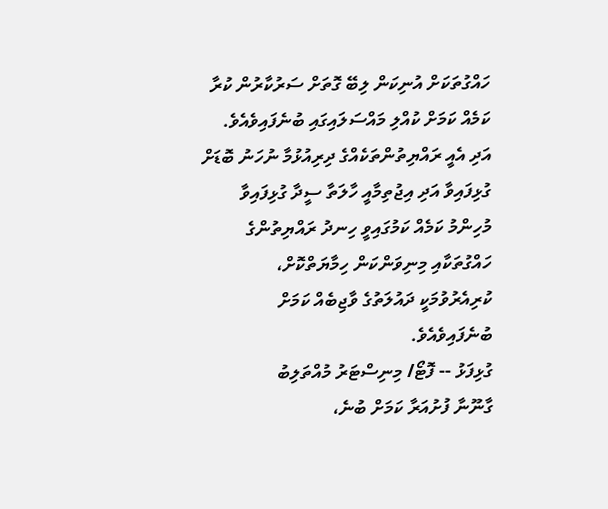ހައްގުތަކަށް އުނިކަން ލިބޭ ގޮތަށް ސަރުކާރުން ކުރާ ކަމެއް ކަމަށް ކުއްލި މައްސަލައިގައި ބުނެފައިވެއެވެ.
އަދި އެއީ ރައްޔިތުންތަކެއްގެ ދިރިއުޅުމާ ނުހަނު ބޮޑަށް ގުޅިފައިވާ އަދި އިޖުތިމާއީ ހާލަތާ ސީދާ ގުޅިފައިވާ މުހިންމު ކަމެއް ކަމުގައިވީ ހިނދު ރައްޔިތުންގެ ހައްގުތަކާއި މިނިވަންކަން ހިމާޔަތްކޮށް، ކުރިއެރުވުމަކީ ދައުލަތުގެ ވާޖިބެއް ކަމަށް ބުނެފައިވެއެވެ.
ގުޅިފަޅު -- ފޮޓޯ/ މިނިސްޓަރު މުއްތަލިބު
ގާނޫނާ ފުށުއަރާ ކަމަށް ބުނެ،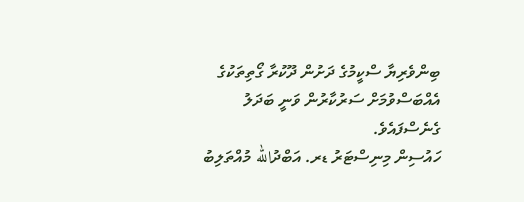ބިންވެރިޔާ ސްކީމުގެ ދަށުން ދޫކުރާ ގޯތިތަކުގެ އެއްބަސްވުމަށް ސަރުކާރުން ވަނީ ބަދަލު ގެނެސްފައެވެ.
ހައުސިން މިނިސްޓަރު ޑރ. އަބްދުالله މުއްތަލިބު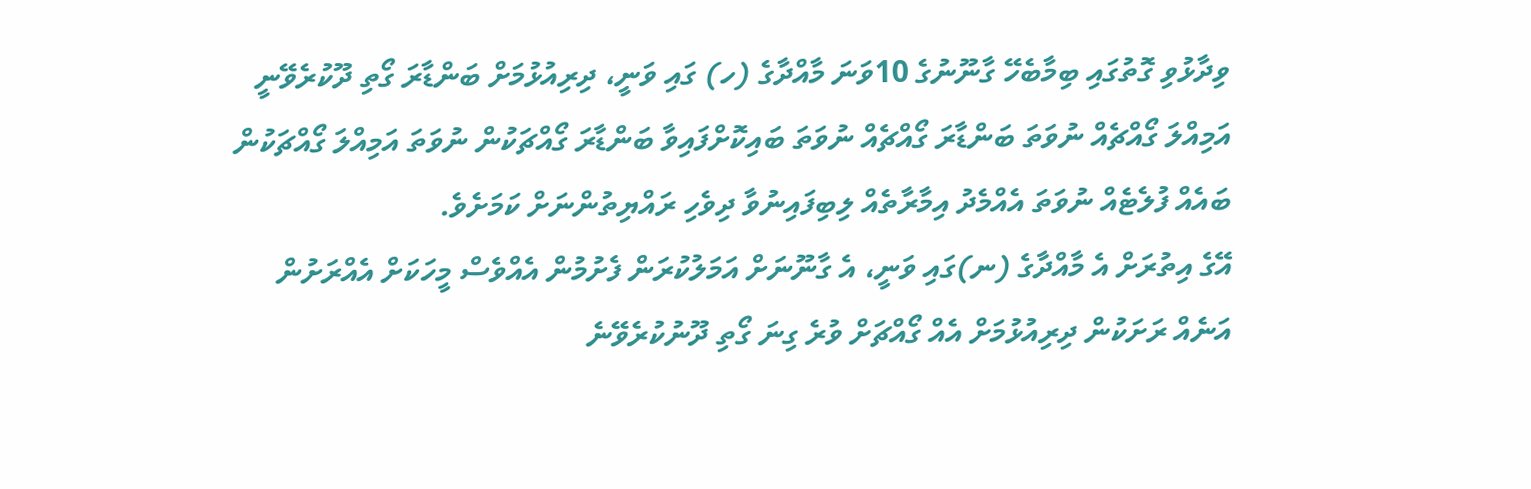ވިދާޅުވި ގޮތުގައި ބިމާބެހޭ ގާނޫނުގެ 10ވަނަ މާއްދާގެ (ހ) ގައި ވަނީ، ދިރިއުޅުމަށް ބަންޑާރަ ގޯތި ދޫކުރެވޭނީ އަމިއްލަ ގޯއްޗެއް ނުވަތަ ބަންޑާރަ ގޯއްޗެއް ނުވަތަ ބައިކޮށްފައިވާ ބަންޑާރަ ގޯއްޗަކުން ނުވަތަ އަމިއްލަ ގޯއްޗަކުން ބައެއް ފުލެޓެއް ނުވަތަ އެއްމެދު އިމާރާތެއް ލިބިފައިނުވާ ދިވެހި ރައްޔިތުންނަށް ކަމަށެވެ.
އޭގެ އިތުރަށް އެ މާއްދާގެ (ނ)ގައި ވަނީ، އެ ގާނޫނަށް އަމަލުކުރަން ފެށުމުން އެއްވެސް މީހަކަށް އެއްރަށުން އަނެއް ރަށަކުން ދިރިއުޅުމަށް އެއް ގޯއްޗަށް ވުރެ ގިނަ ގޯތި ދޫނުކުރެވޭނެ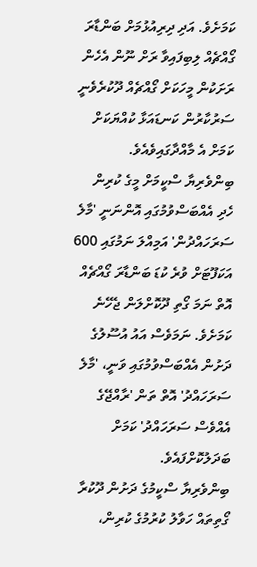ކަމަށެވެ. އަދި ދިރިއުޅުމަށް ބަންޑާރަ ގޯއްޗެއް ލިބިފައިވާ ރަށް ނޫން އެހެން ރަށަކުން މީހަކަށް ގޯއްޗެއް ދޫކުރެވެނީ ސަރުކާރުން ކަނޑައަޅާ ކުއްޔަކަށް ކަމަށް އެ މާއްދާގައިވެއެވެ.
ބިންވެރިޔާ ސްކީމަށް މީގެ ކުރިން ހެދި އެއްބަސްވުމުގައި އޮންނަނީ 'މާލެ ސަރަހައްދުން' އަމިއްލަ ނަމުގައި 600 އަކަފޫޓަށް ވުރެ ކުޑަ ބަންޑާރަ ގޯއްޗެއް އޮތް ނަމަ ގޯތި ދޫކޮށްލަން ޖެހޭނެ ކަމަށެވެ. ނަމަވެސް އައު އުސޫލުގެ ދަށުން އެއްބަސްވުމުގައި ވަނީ، 'މާލެ ސަރަހައްދު' އޮތް ތަން 'ރާއްޖޭގެ އެއްވެސް ސަރަހައްދު' ކަމަށް ބަދަލުކޮށްފައެވެ.
ބިންވެރިޔާ ސްކީމުގެ ދަށުން ދޫކުރާ ގޯތިތައް ހަވާލު ކުރުމުގެ ކުރިން،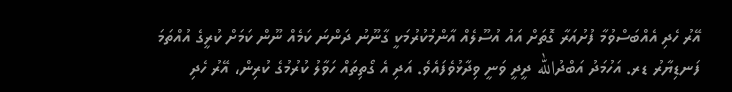އޭރު ހެދި އެއްބަސްވުމާ ފުށުއަރާ ގޮތަށް އައު އުސޫލެއް އާންމުކުރުމަކީ ގާނޫނު ދަންނަ ކަމެއް ނޫން ކަމަށް ކުރީގެ އުއްތަމަ ފަނޑިޔާރު ޑރ. އަހުމަދު އަބްދުالله ދީދީ ވަނީ ވިދާޅުވެފައެވެ. އަދި އެ ގޯތިތައް ހަވާލު ކުރުމުގެ ކުރިން، އޭރު ހެދި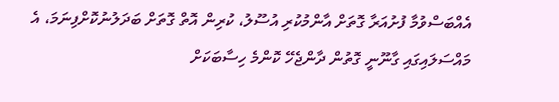އެއްބަސްވުމާ ފުށުއަރާ ގޮތަށް އާންމުކުރި އުސޫލު، ކުރިން އޮތް ގޮތަށް ބަދަލުނުކޮށްފިނަމަ، އެ މައްސަލައިގައި ގާނޫނީ ގޮތުން ދާންޖެހޭ ކޮންމެ ހިސާބަކަށް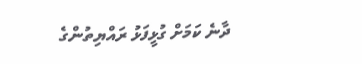ދާނެ ކަމަށް ގުޅީފަޅު ރައްޔިތުންގެ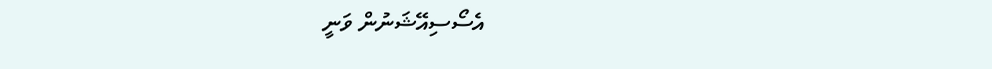އެސޯސިއޭޝަނުން ވަނީ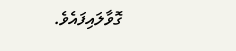ގޮވާލައިފައެވެ.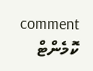comment ކޮމެންޓް